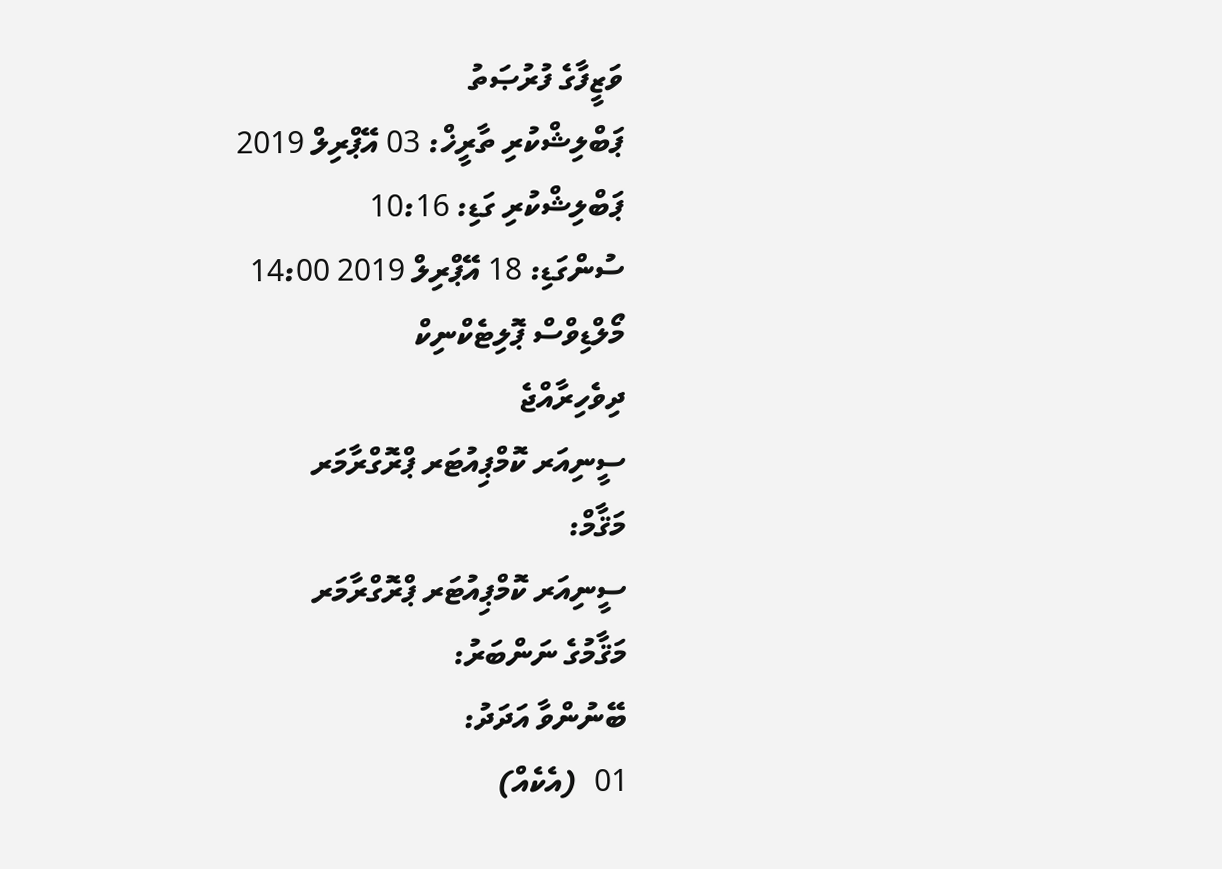ވަޒީފާގެ ފުރުޞަތު
ޕަބްލިޝްކުރި ތާރީޚް: 03 އޭޕްރިލް 2019
ޕަބްލިޝްކުރި ގަޑި: 10:16
ސުންގަޑި: 18 އޭޕްރިލް 2019 14:00
މޯލްޑިވްސް ޕޮލިޓެކްނިކް
ދިވެހިރާއްޖެ
ސީނިއަރ ކޮމްޕިއުޓަރ ޕްރޮގްރާމަރ
މަޤާމް:
ސީނިއަރ ކޮމްޕިއުޓަރ ޕްރޮގްރާމަރ
މަޤާމުގެ ނަންބަރު:
ބޭނުންވާ އަދަދު:
01  (އެކެއް)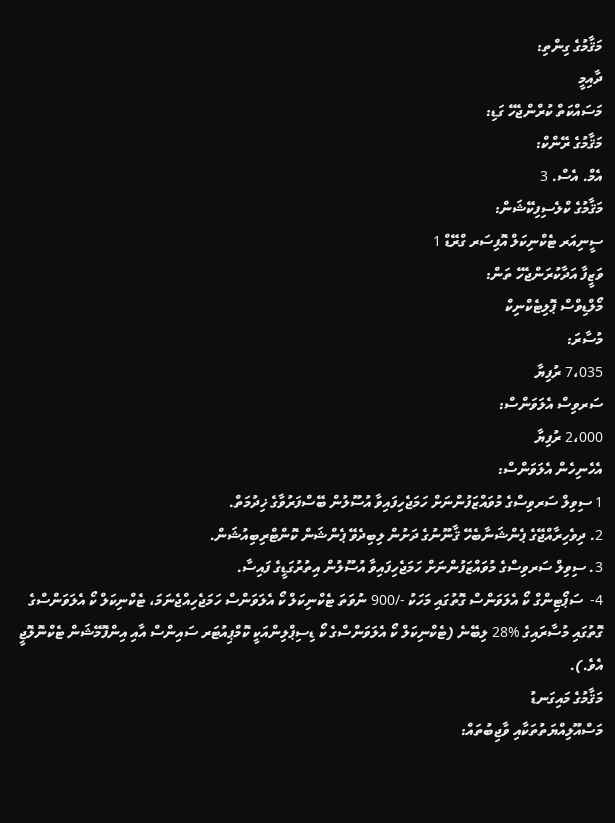މަޤާމުގެ ގިންތި:
ދާއިމީ
މަސައްކަތް ކުރްންޖެހޭ ގަޑި:
މަޤާމުގެ ރޭންކް:
އެމް. އެސް. 3
މަޤާމުގެ ކްލެސިފިކޭޝަން:
ސީނިއަރ ޓެކްނިކަލް އޮފިސަރ ގްރޭޑް 1
ވަޒީފާ އަދާކުރަންޖެހޭ ތަން:
މޯލްޑިވްސް ޕޮލިޓެކްނިކް
މުސާރަ:
7،035 ރުފިޔާ
ސަރވިސް އެލަވަންސް:
2،000 ރުފިޔާ
އެހެނިހެން އެލަވަންސް:
1 ސިވިލް ސަރވިސްގެ މުވައްޒަފުންނަށް ހަމަޖެހިފައިވާ އުސޫލުން ބޭސްފަރުވާގެ ޚިދުމަތް.
2. ދިވެހިރާއްޖޭގެ ޕެންޝަނާބެހޭ ޤާނޫނުގެ ދަށުން ލިބިދެވޭ ޕެންޝަން ކޮންޓްރިބިއުޝަން.
3. ސިވިލް ސަރވިސްގެ މުވައްޒަފުންނަށް ހަމަޖެހިފައިވާ އުސޫލުން އިތުރުގަޑީގެ ފައިސާ.
4-  ސަޕޯޓިންގް ކޯ އެލަވަންސް ގޮތުގައި މަހަކު -/900 ނުވަތަ ޓެކްނިކަލް ކޯ އެލަވަންސް ހަމަޖެހިއްޖެނަމަ، ޓެކްނިކަލް ކޯ އެލަވަންސްގެ ގޮތުގައި މުސާރައިގެ %28 ލިބޭނެ (ޓެކްނިކަލް ކޯ އެލަވަންސްގެ ކޯ ޑިސިޕްލިންއަކީ ކޮމްޕިއުޓަރ ސައިންސް އާއި އިންފޮމޭޝަން ޓެކްނޮލޮޖީ އެވެ.).
މަޤާމުގެ މައިގަނޑު
މަސްއޫލިއްޔަތުތަކާއި ވާޖިބުތައް: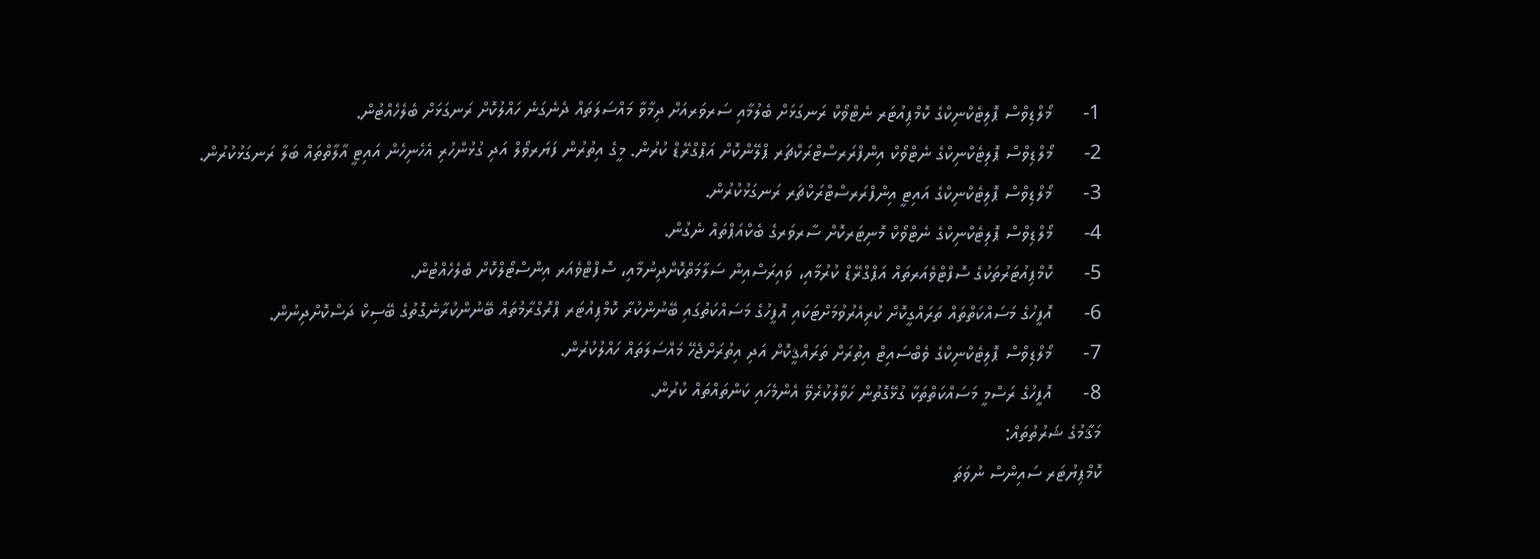1-      މޯލްޑިވްސް ޕޮލިޓެކްނިކްގެ ކޮމްޕިއުޓަރ ނެޓްވޯކް ރަނގަޅަށް ބެލުމާއި ސަރވަރއަށް ދިމާވާ މައްސަލަތައް ދެނެގަނެ ހައްލުކޮށް ރަނގަޅަށް ބެލެހެއްޓުން.
2-      މޯލްޑިވްސް ޕޮލިޓެކްނިކްގެ ނެޓްވޯކް އިންފްރަރސްޓްރަކްޗަރ ޕްލޭންކޮށް އަޕްގްރޭޑް ކުރުން. މީގެ އިތުރުން ފަޔަރވޯލް އަދި ގުޅުންހުރި އެހެނިހެން އައިޓީ އާލާތްތައް ބަލާ ރަނގަޅުކުރުން.
3-      މޯލްޑިވްސް ޕޮލިޓެކްނިކްގެ އައިޓީ އިންފްރަރސްޓްރަކްޗަރ ރަނގަޅުކުރުން.
4-      މޯލްޑިވްސް ޕޮލިޓެކްނިކްގެ ނެޓްވޯކް މޮނިޓަރކޮށް ސާރވަރގެ ބެކްއަޕްތައް ނެގުން.
5-      ކޮމްޕިއުޓަރުތަކުގެ ސޮފްޓްވެއަރތައް އަޕްގްރޭޑް ކުރުމާއި، ވައިރަސްއިން ސަލާމަތްކޮށްދިނުމާއި، ސޮފްޓްވެއަރ އިންސްޓޯލްކޮށް ބެލެހެއްޓުން.
6-      އޮފީހުގެ މަސައްކަތްތައް ތަރައްގީކޮށް ކުރިއެރުވުމަށްޓަކައި އޮފީހުގެ މަސައްކަތުގައި ބޭނުންކުރާ ކޮމްޕިއުޓަރ ޕްރޮގްރާމުތައް ބޭނުންކުރާނެގޮތުގެ ބޭސިކް ދަސްކޮށްދިނުން.
7-      މޯލްޑިވްސް ޕޮލިޓެކްނިކްގެ ވެބްސައިޓް އިތުރަށް ތަރައްޤީކޮށް އަދި އިތުރަށްޖެހޭ މައްސަލަތައް ހައްލުކުރުން.
8-      އޮފީހުގެ ރަސްމީ މަސައްކަތްތަކާ ގުޅޭގޮތުން ހަވާލުކުރެވޭ އެންމެހައި ކަންތައްތައް ކުރުން.
މަޤާމުގެ ޝަރުތުތައް:
ކޮމްޕިޔުޓަރ ސައިންސް ނުވަތަ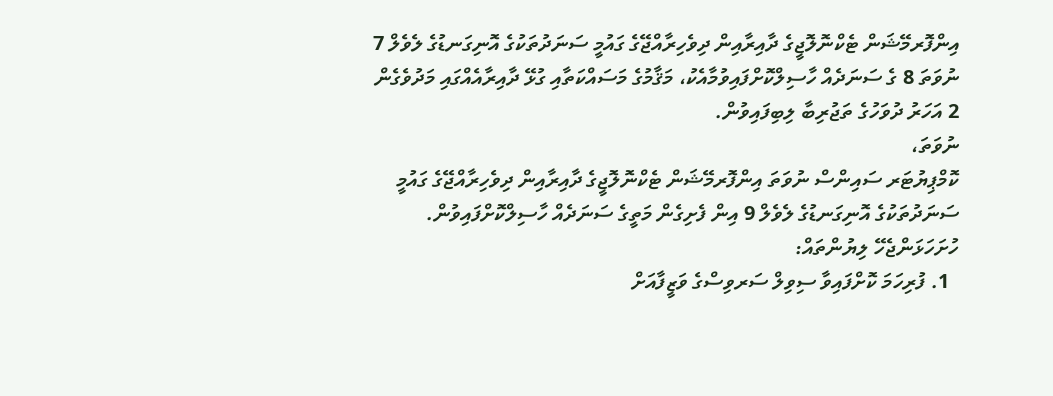އިންފޮރމޭޝަން ޓެކްނޮލޮޖީގެ ދާއިރާއިން ދިވެހިރާއްޖޭގެ ގައުމީ ސަނަދުތަކުގެ އޮނިގަނޑުގެ ލެވެލް 7 ނުވަތަ 8 ގެ ސަނަދެއް ހާސިލްކޮށްފައިވުމާއެކު، މަޤާމުގެ މަސައްކަތާއި ގުޅޭ ދާއިރާއެއްގައި މަދުވެގެން 2 އަހަރު ދުވަހުގެ ތަޖުރިބާ ލިބިފައިވުން.
ނުވަތަ،
ކޮމްޕިޔުޓަރ ސައިންސް ނުވަތަ އިންފޮރމޭޝަން ޓެކްނޮލޮޖީގެ ދާއިރާއިން ދިވެހިރާއްޖޭގެ ގައުމީ ސަނަދުތަކުގެ އޮނިގަނޑުގެ ލެވެލް 9 އިން ފެށިގެން މަތީގެ ސަނަދެއް ހާސިލްކޮށްފައިވުން.
ހުށަހަޅަންޖެހޭ ލިޔުންތައް:
  1. ފުރިހަމަ ކޮށްފައިވާ ސިވިލް ސަރވިސްގެ ވަޒީފާއަށް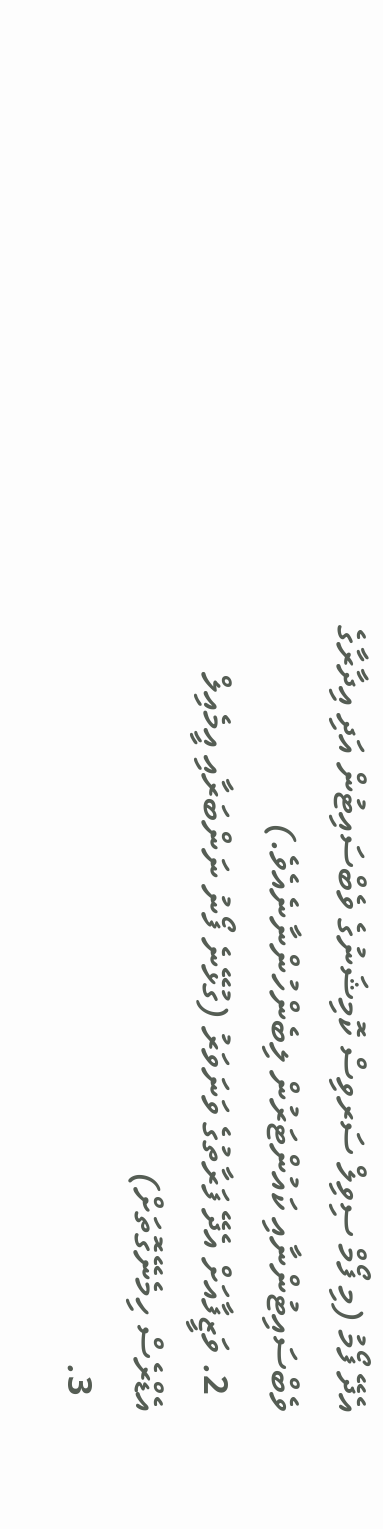އެދޭ ފޯމު (މި ފޯމް ސިވިލް ސަރވިސް ކޮމިޝަނުގެ ވެބްސައިޓުން އަދި އިދާރާގެ ވެބްސައިޓުންނާއި ކައުންޓަރުން ލިބެންހުންނާނެއެވެ.)
  2. ވަޒީފާއަށް އެދޭ ފަރާތުގެ ވަނަވަރު (ގުޅޭނެ ފޯނު ނަންބަރާއި އީމެއިލް އެޑްރެސް ހިމެނޭގޮތަށް)
  3.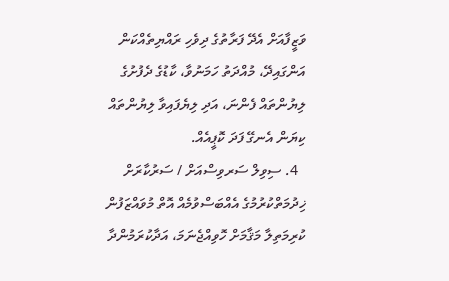ވަޒީފާއަށް އެދޭ ފަރާތުގެ ދިވެހި ރައްޔިތެއްކަން އަންގައިދޭ، މުއްދަތު ހަމަނުވާ، ކާޑުގެ ދެފުށުގެ ލިޔުންތައް ފެންނަ، އަދި ލިޔެފައިވާ ލިޔުންތައް ކިޔަން އެނގޭ ފަދަ ކޮޕީއެއް.
  4. ސިވިލް ސަރވިސްއަށް / ސަރުކާރަށް ޚިދުމަތްކުރުމުގެ އެއްބަސްވުމެއް އޮތް މުވައްޒަފުން ކުރިމަތިލާ މަޤާމަށް ހޮވިއްޖެނަމަ، އަދާކުރަމުންދާ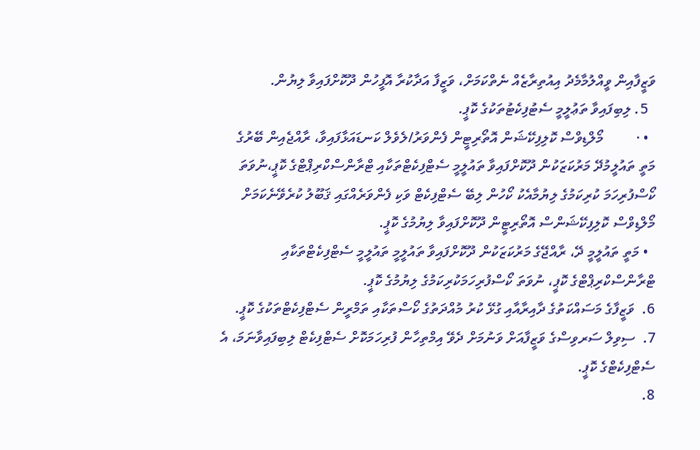ވަޒީފާއިން ވީއްލުމާމެދު އިއުތިރާޒެއް ނެތްކަމަށް، ވަޒީފާ އަދާކުރާ އޮފީހުން ދޫކޮށްފައިވާ ލިޔުން.
  5. ލިބިފައިވާ ތަޢުލީމީ ސެޓުފިކެޓުތަކުގެ ކޮޕީ.
  • ·         މޯލްޑިވްސް ކޮލިފިކޭޝަން އޮތޯރިޓީން ފެންވަރު/ލެވެލް ކަނޑައަޅާފައިވާ، ރާއްޖެއިން ބޭރުގެ މަތީ ތައުލީމުދޭ މަރުކަޒަކުން ދޫކޮށްފައިވާ ތައުލީމީ ސެޓްފިކެޓްތަކާއި ޓްރާންސްކްރިޕްޓްގެ ކޮޕީ،ނުވަތަ ކޯސްފުރިހަމަ ކުރިކަމުގެ ލިޔުމާއެކު ކޯހުން ލިބޭ ސެޓްފިކެޓް ވަކި ފެންވަރެއްގައި ޤަބޫލު ކުރެވޭނެކަމަށް މޯލްޑިވްސް ކޮލިފިކޭޝަންސް އޮތޯރިޓީން ދޫކޮށްފައިވާ ލިޔުމުގެ ކޮޕީ.
  • މަތީ ތައުލީމީ ދޭ، ރާއްޖޭގެ މަރުކަޒަކުން ދޫކޮށްފައިވާ ތައުލީމީ ތައުލީމީ ސެޓްފިކެޓްތަކާއި ޓްރާންސްކްރިޕްޓްގެ ކޮޕީ، ނުވަތަ ކޯސްފުރިހަމަކުރިކަމުގެ ލިޔުމުގެ ކޮޕީ.
6.  ވަޒީފާގެ މަސައްކަތުގެ ދާއިރާއާއި ގުޅޭ ކުރު މުއްދަތުގެ ކޯސްތަކާއި ތަމްރީން ސެޓްފިކެޓްތަކުގެ ކޮޕީ.
7.  ސިވިލް ސަރވިސްގެ ވަޒީފާއަށް ވަނުމަށް ދެވޭ އިމްތިހާން ފުރިހަމަކޮށް ސެޓްފިކެޓް ލިބިފައިވާނަމަ، އެ ސެޓްފިކެޓްގެ ކޮޕީ.
8.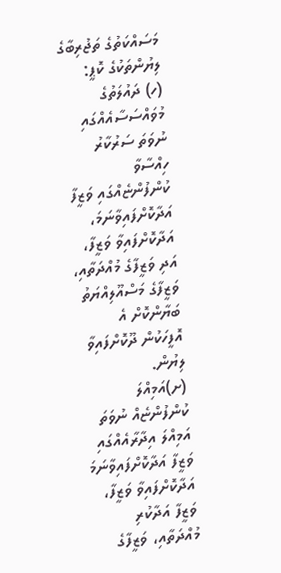މަސައްކަތުގެ ތަޖުރިބާގެ ލިޔުންތަކުގެ ކޮޕީ:
(ހ) ދައުލަތުގެ މުވައްސަސާއެއްގައި ނުވަތަ ސަރުކާރު ހިއްސާވާ ކުންފުންޏެއްގައި ވަޒީފާ އަދާކޮށްފައިވާނަމަ، އަދާކޮށްފައިވާ ވަޒީފާ، އަދި ވަޒީފާގެ މުއްދަތާއި، ވަޒީފާގެ މަސްއޫލިއްޔަތު ބަޔާންކޮށް އެ އޮފީހަކުން ދޫކޮށްފައިވާ ލިޔުން.
(ށ)އަމިއްލަ ކުންފުންޏެއް ނުވަތަ އަމިއްލަ އިދާރާއެއްގައި ވަޒީފާ އަދާކޮށްފައިވާނަމަ އަދާކޮށްފައިވާ ވަޒީފާ، ވަޒީފާ އަދާކުރި މުއްދަތާއި، ވަޒީފާގެ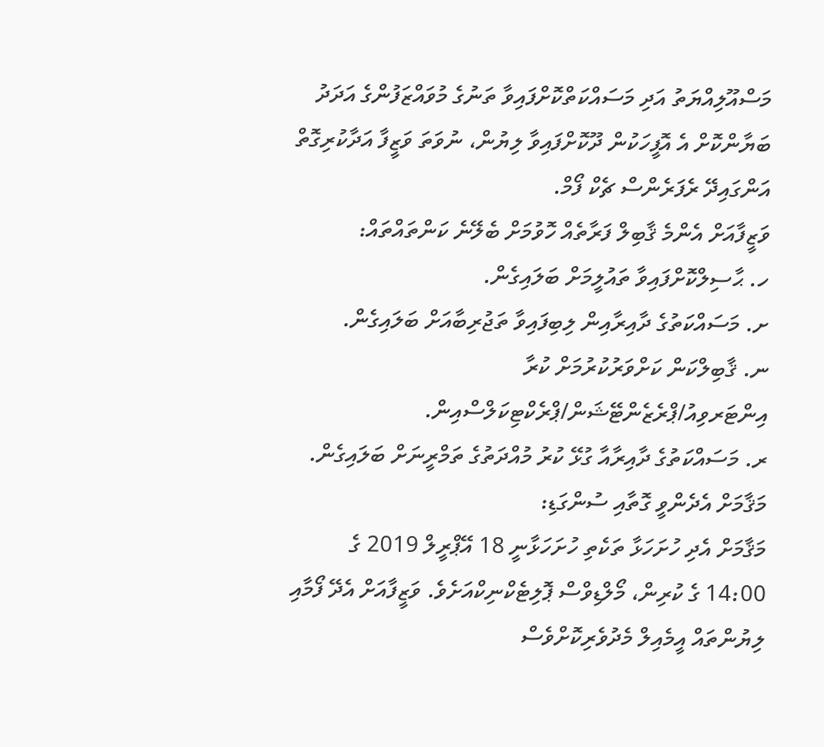މަސްއޫލިއްޔަތު އަދި މަސައްކަތްކޮށްފައިވާ ތަނުގެ މުވައްޒަފުންގެ އަދަދު ބަޔާންކޮށް އެ އޮފީހަކުން ދޫކޮށްފައިވާ ލިޔުން، ނުވަތަ ވަޒީފާ އަދާކުރިގޮތް އަންގައިދޭ ރެފަރެންސް ޗެކް ފޯމް.
ވަޒީފާއަށް އެންމެ ޤާބިލް ފަރާތެއް ހޮވުމަށް ބެލޭނެ ކަންތައްތައް:
ހ. ޙާސިލްކޮށްފައިވާ ތައުލީމަށް ބަލައިގެން.
ށ. މަސައްކަތުގެ ދާއިރާއިން ލިބިފައިވާ ތަޖުރިބާއަށް ބަލައިގެން.
ނ. ޤާބިލްކަން ކަށްވަރުކުރުމަށް ކުރާ އިންޓަރވިއު/ޕްރެޒެންޓޭޝަން/ޕްރެކްޓިކަލްސްއިން.
ރ. މަސައްކަތުގެ ދާއިރާއާ ގުޅޭ ކުރު މުއްދަތުގެ ތަމްރީނަށް ބަލައިގެން.
މަޤާމަށް އެދެންވީ ގޮތާއި ސުންގަޑި:
މަޤާމަށް އެދި ހުށަހަޅާ ތަކެތި ހުށަހަޅާނީ 18 އޭޕްރީލް 2019 ގެ 14:00 ގެ ކުރިން، މޯލްޑިވްސް ޕޮލިޓެކްނިކްއަށެވެ. ވަޒީފާއަށް އެދޭ ފޯމާއި ލިޔުންތައް އީމެއިލް މެދުވެރިކޮށްވެސް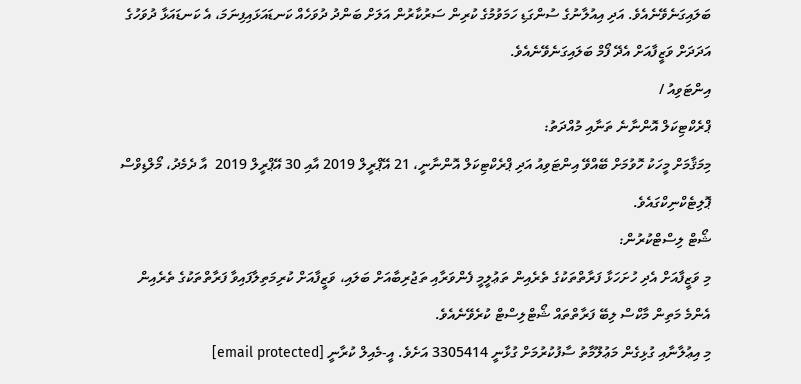ބަލައިގަނެވޭނެއެވެ. އަދި އިއުލާނުގެ ސުންގަޑި ހަމަވުމުގެ ކުރިން ސަރުކާރުން އަލަށް ބަންދު ދުވަހެއް ކަނޑައަޅައިފިނަމަ، އެ ކަނޑައަޅާ ދުވަހުގެ އަދަދަށް ވަޒީފާއަށް އެދޭ ފޯމް ބަލައިގަނެވޭނެއެވެ.
އިންޓަވިއު /
ޕްރެކްޓިކަލް އޮންނާނެ ތަނާއި މުއްދަތު:
މިމަޤާމަށް މީހަކު ހޮވުމަށް ބޭއްވޭ އިންޓަވިއު އަދި ޕްރެކްޓިކަލް އޮންނާނީ، 21 އޭޕްރީލް 2019 އާއި 30 އޭޕްރީލް 2019  އާ ދެމެދު، މޯލްޑިވްސް ޕޮލިޓެކްނިކްގައެވެ.
ޝޯޓް ލިސްޓްކުރުން:
މި ވަޒީފާއަށް އެދި ހުށަހަޅާ ފަރާތްތަކުގެ ތެރެއިން ތަޢުލީމީ ފެންވަރާއި ތަޖުރިބާއަށް ބަލައި، ވަޒީފާއަށް ކުރިމަތިލާފައިވާ ފަރާތްތަކުގެ ތެރެއިން އެންމެ މަތިން މާކްސް ލިބޭ ފަރާތްތައް ޝޯޓްލިސްޓް ކުރެވޭނެއެވެ.
މި އިޢުލާނާއި ގުޅިގެން މަޢުލޫމާތު ސާފުކުރުމަށް ގުޅާނީ 3305414 އަށެވެ. އީ-މެއިލް ކުރާނީ [email protected]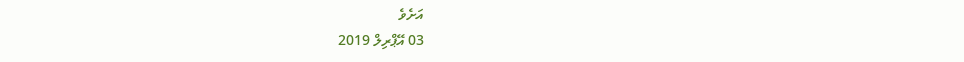އަށެވެ
03 އޭޕްރިލް 2019